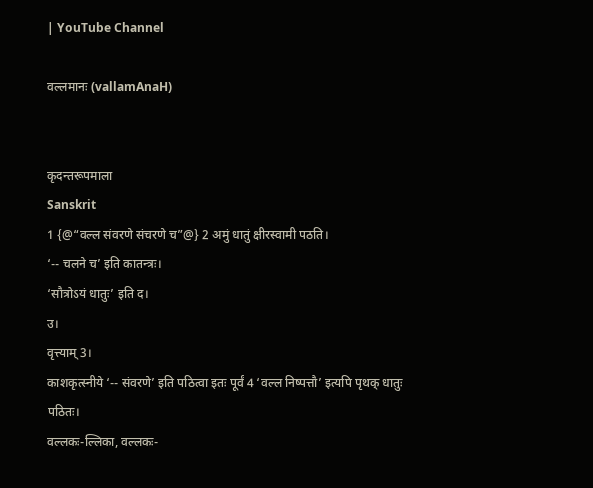| YouTube Channel

वल्लमानः (vallamAnaH)


कृदन्तरूपमाला
Sanskrit
1 {@“वल्ल संवरणे संचरणे च”@} 2 अमुं धातुं क्षीरस्वामी पठति।
‘-- चलने च’ इति कातन्त्रः।
‘सौत्रोऽयं धातुः’ इति द।
उ।
वृत्त्याम् 3।
काशकृत्स्नीये ‘-- संवरणे’ इति पठित्वा इतः पूर्वं 4 ‘वल्ल निष्पत्तौ’ इत्यपि पृथक् धातुः पठितः।
वल्लकः-ल्लिका, वल्लकः-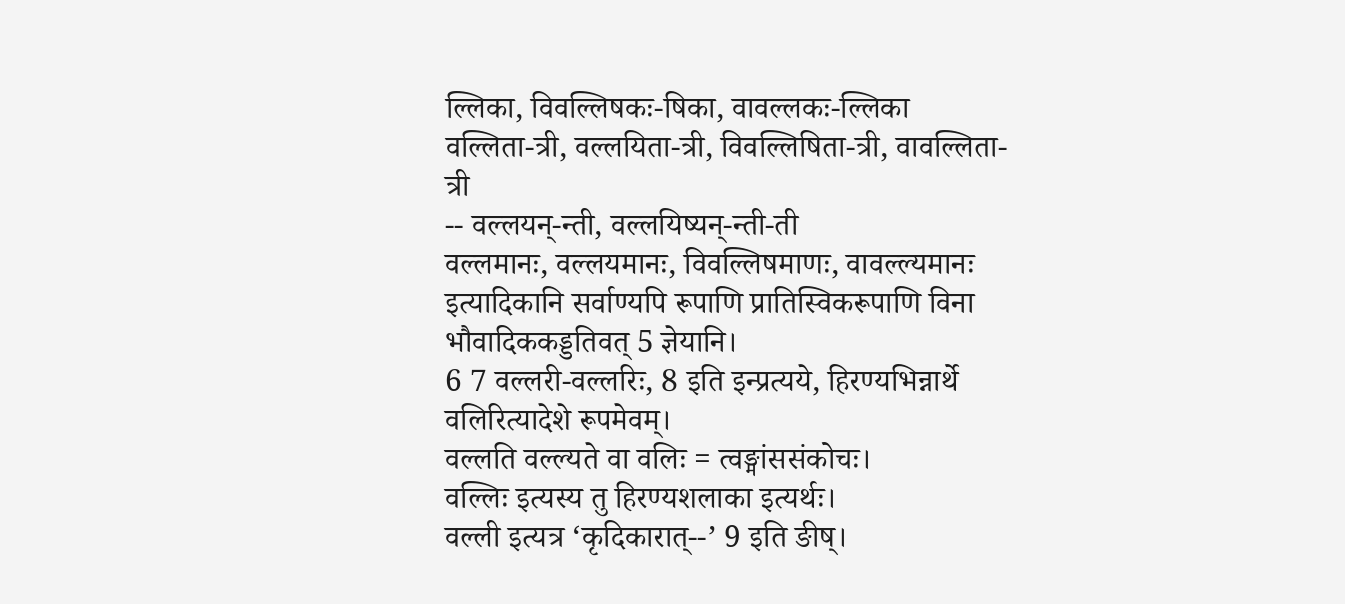ल्लिका, विवल्लिषकः-षिका, वावल्लकः-ल्लिका
वल्लिता-त्री, वल्लयिता-त्री, विवल्लिषिता-त्री, वावल्लिता-त्री
-- वल्लयन्-न्ती, वल्लयिष्यन्-न्ती-ती
वल्लमानः, वल्लयमानः, विवल्लिषमाणः, वावल्ल्यमानः
इत्यादिकानि सर्वाण्यपि रूपाणि प्रातिस्विकरूपाणि विना भौवादिककड्डतिवत् 5 ज्ञेयानि।
6 7 वल्लरी-वल्लरिः, 8 इति इन्प्रत्यये, हिरण्यभिन्नार्थे वलिरित्यादेशे रूपमेवम्।
वल्लति वल्ल्यते वा वलिः = त्वङ्मांससंकोचः।
वल्लिः इत्यस्य तु हिरण्यशलाका इत्यर्थः।
वल्ली इत्यत्र ‘कृदिकारात्--’ 9 इति ङीष्।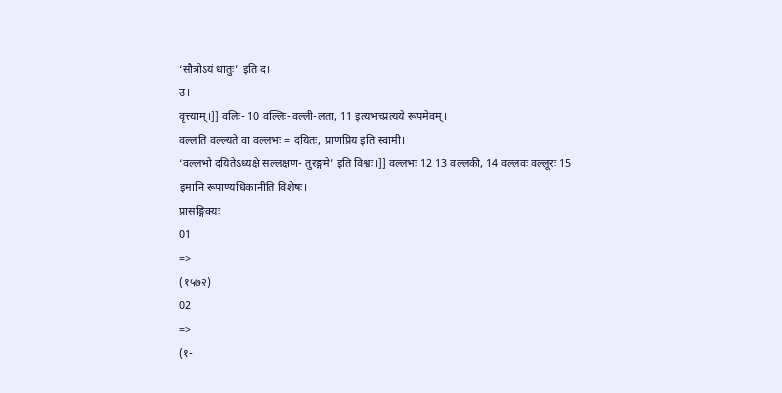‘सौत्रोऽयं धातुः’ इति द।
उ।
वृत्त्याम्।]] वलिः- 10 वल्लिः-वल्ली-लता, 11 इत्यभच्प्रत्यये रूपमेवम्।
वल्लति वल्ल्यते वा वल्लभः = दयितः, प्राणप्रिय इति स्वामी।
‘वल्लभो दयितेऽध्यक्षे सल्लक्षण- तुरङ्गमे’ इति विश्वः।]] वल्लभः 12 13 वल्लकी, 14 वल्लवः वल्लूरः 15 इमानि रूपाण्यधिकानीति विशेषः।
प्रासङ्गिक्यः
01
=>
(१५७२)
02
=>
(१-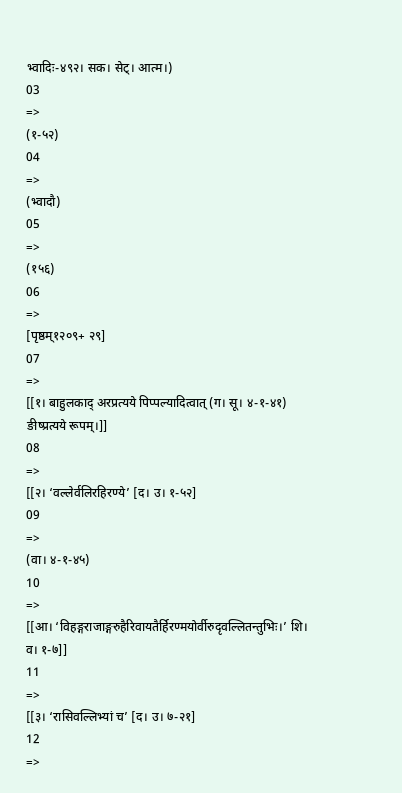भ्वादिः-४९२। सक। सेट्। आत्म।)
03
=>
(१-५२)
04
=>
(भ्वादौ)
05
=>
(१५६)
06
=>
[पृष्ठम्१२०९+ २९]
07
=>
[[१। बाहुलकाद् अरप्रत्यये पिप्पल्यादित्वात् (ग। सू। ४-१-४१) ङीष्प्रत्यये रूपम्।]]
08
=>
[[२। ‘वल्लेर्वलिरहिरण्ये’ [द। उ। १-५२]
09
=>
(वा। ४-१-४५)
10
=>
[[आ। ‘विहङ्गराजाङ्गरुहैरिवायतैर्हिरण्मयोर्वीरुदृवल्लितन्तुभिः।’ शि। व। १-७]]
11
=>
[[३। ‘रासिवल्लिभ्यां च’ [द। उ। ७-२१]
12
=>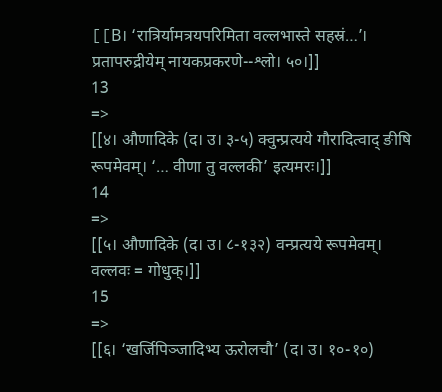[[B। ‘रात्रिर्यामत्रयपरिमिता वल्लभास्ते सहस्रं…’। प्रतापरुद्रीयेम् नायकप्रकरणे--श्लो। ५०।]]
13
=>
[[४। औणादिके (द। उ। ३-५) क्वुन्प्रत्यये गौरादित्वाद् ङीषि रूपमेवम्। ‘… वीणा तु वल्लकी’ इत्यमरः।]]
14
=>
[[५। औणादिके (द। उ। ८-१३२) वन्प्रत्यये रूपमेवम्। वल्लवः = गोधुक्।]]
15
=>
[[६। ‘खर्जिपिञ्जादिभ्य ऊरोलचौ’ (द। उ। १०-१०)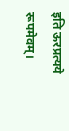इति ऊरप्रत्यये रूपमेवम्।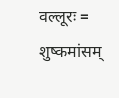वल्लूरः = शुष्कमांसम्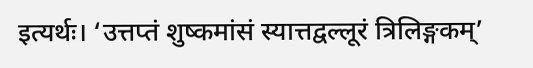इत्यर्थः। ‘उत्तप्तं शुष्कमांसं स्यात्तद्वल्लूरं त्रिलिङ्गकम्’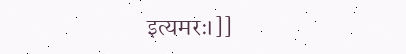इत्यमरः।]]